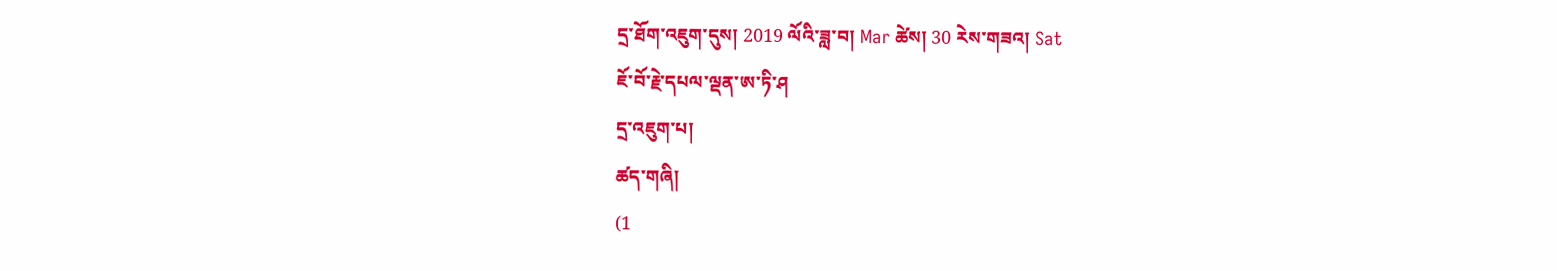དྲ་ཐོག་འཇུག་དུས། 2019 ལོའི་ཟླ་བ། Mar ཚེས། 30 རེས་གཟའ། Sat
ཇོ་བོ་རྗེ་དཔལ་ལྡན་ཨ་ཏི་ཤ
དྲ་འཇུག་པ།
ཚད་གཞི།
(1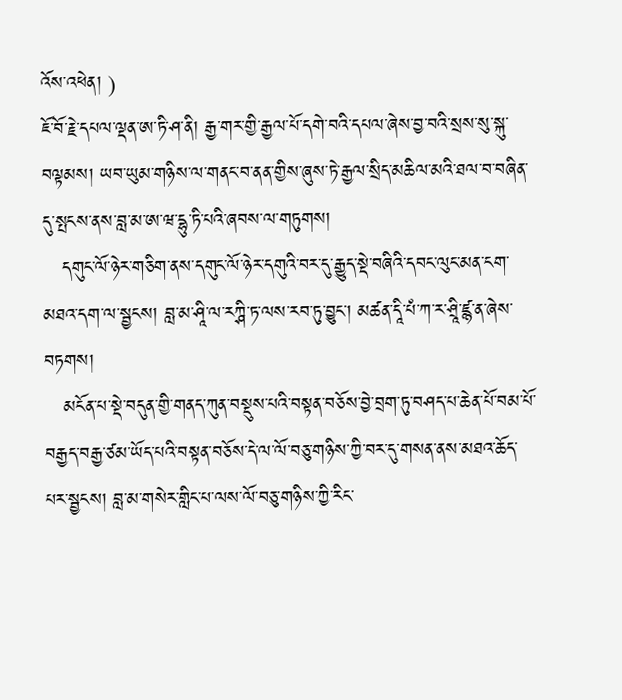འོས་འཕེན། )
ཇོ་བོ་རྗེ་དཔལ་ལྡན་ཨ་ཏི་ཤ་ནི། རྒྱ་གར་གྱི་རྒྱལ་པོ་དགེ་བའི་དཔལ་ཞེས་བྱ་བའི་སྲས་སུ་སྐུ་བལྟམས། ཡབ་ཡུམ་གཉིས་ལ་གནང་བ་ནན་གྱིས་ཞུས་ཏེ་རྒྱལ་སྲིད་མཆིལ་མའི་ཐལ་བ་བཞིན་དུ་སྤངས་ནས་བླ་མ་ཨ་ཝ་དྷུ་ཏི་པའི་ཞབས་ལ་གཏུགས།
   དགུང་ལོ་ཉེར་གཅིག་ནས་དགུང་ལོ་ཉེར་དགུའི་བར་དུ་རྒྱུད་སྡེ་བཞིའི་དབང་ལུང་མན་ངག་མཐའ་དག་ལ་སྦྱངས། བླ་མ་ཤཱི་ལ་རཀྴི་ཏ་ལས་རབ་ཏུ་བྱུང་། མཚན་དཱི་པཾ་ཀ་ར་ཤྲཱི་ཛྙ་ན་ཞེས་བཏགས།
   མངོན་པ་སྡེ་བདུན་གྱི་གནད་ཀུན་བསྡུས་པའི་བསྟན་བཅོས་བྱེ་བྲག་ཏུ་བཤད་པ་ཆེན་པོ་བམ་པོ་བརྒྱད་བརྒྱ་ཙམ་ཡོད་པའི་བསྟན་བཅོས་དེ་ལ་ལོ་བཅུ་གཉིས་ཀྱི་བར་དུ་གསན་ནས་མཐའ་ཆོད་པར་སྦྱངས། བླ་མ་གསེར་གླིང་པ་ལས་ལོ་བཅུ་གཉིས་ཀྱི་རིང་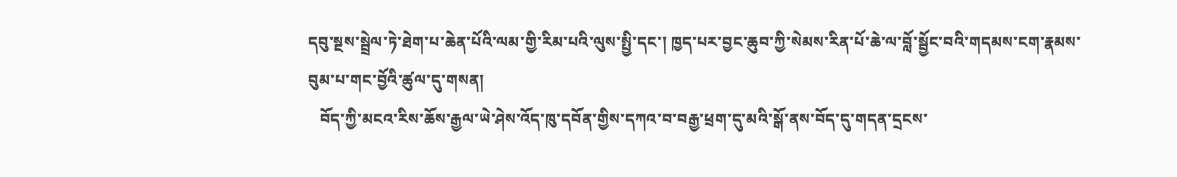དབུ་སྔས་སྦྲེལ་ཏེ་ཐེག་པ་ཆེན་པོའི་ལམ་གྱི་རིམ་པའི་ལུས་སྤྱི་དང་། ཁྱད་པར་བྱང་ཆུབ་ཀྱི་སེམས་རིན་པོ་ཆེ་ལ་བློ་སྦྱོང་བའི་གདམས་ངག་རྣམས་བུམ་པ་གང་བྱོའི་ཚུལ་དུ་གསན།
   བོད་ཀྱི་མངའ་རིས་ཆོས་རྒྱལ་ཡེ་ཤེས་འོད་ཁུ་དབོན་གྱིས་དཀའ་བ་བརྒྱ་ཕྲག་དུ་མའི་སྒོ་ནས་བོད་དུ་གདན་དྲངས་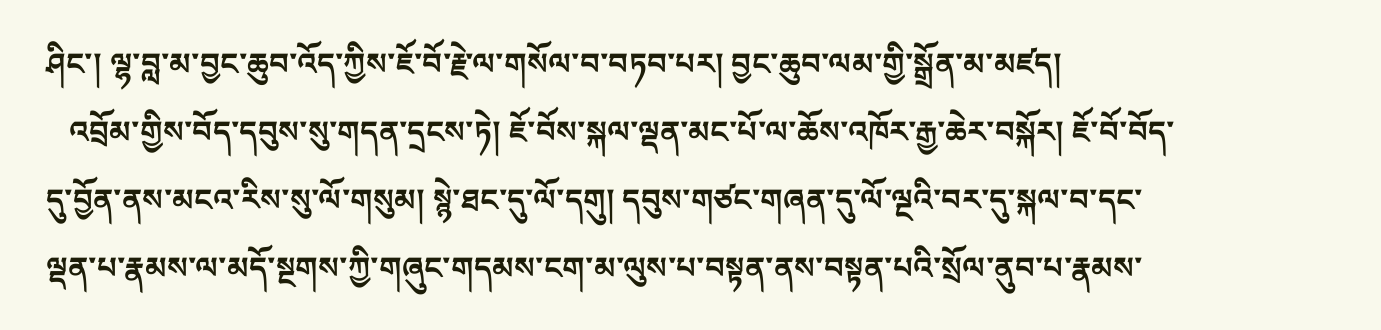ཤིང་། ལྷ་བླ་མ་བྱང་ཆུབ་འོད་ཀྱིས་ཇོ་བོ་རྗེ་ལ་གསོལ་བ་བཏབ་པར། བྱང་ཆུབ་ལམ་གྱི་སྒྲོན་མ་མཛད།
   འབྲོམ་གྱིས་བོད་དབུས་སུ་གདན་དྲངས་ཏེ། ཇོ་བོས་སྐལ་ལྡན་མང་པོ་ལ་ཆོས་འཁོར་རྒྱ་ཆེར་བསྐོར། ཇོ་བོ་བོད་དུ་བྱོན་ནས་མངའ་རིས་སུ་ལོ་གསུམ། སྙེ་ཐང་དུ་ལོ་དགུ། དབུས་གཙང་གཞན་དུ་ལོ་ལྔའི་བར་དུ་སྐལ་བ་དང་ལྡན་པ་རྣམས་ལ་མདོ་སྔགས་ཀྱི་གཞུང་གདམས་ངག་མ་ལུས་པ་བསྟན་ནས་བསྟན་པའི་སྲོལ་ནུབ་པ་རྣམས་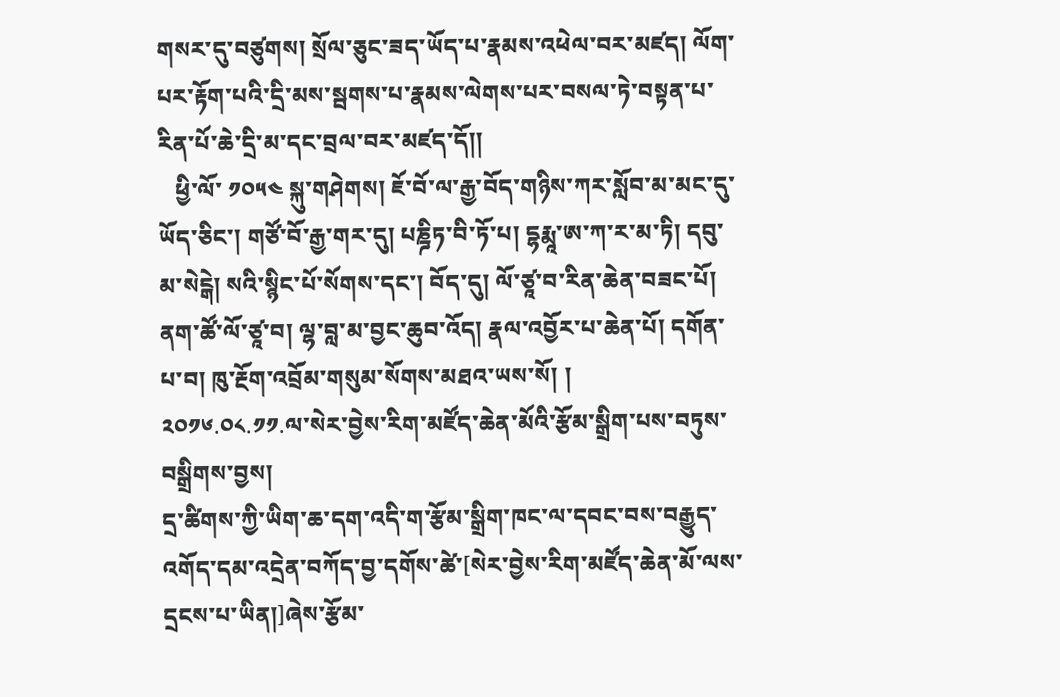གསར་དུ་བཙུགས། སྲོལ་ཅུང་ཟད་ཡོད་པ་རྣམས་འཕེལ་བར་མཛད། ལོག་པར་རྟོག་པའི་དྲི་མས་སྦགས་པ་རྣམས་ལེགས་པར་བསལ་ཏེ་བསྟན་པ་རིན་པོ་ཆེ་དྲི་མ་དང་བྲལ་བར་མཛད་དོ།།
   ཕྱི་ལོ་ ༡༠༥༤ སྐུ་གཤེགས། ཇོ་བོ་ལ་རྒྱ་བོད་གཉིས་ཀར་སློབ་མ་མང་དུ་ཡོད་ཅིང་། གཙོ་བོ་རྒྱ་གར་དུ། པཎྜིཏ་བི་ཏོ་པ། དྷརྨཱ་ཨ་ཀ་ར་མ་ཏི། དབུ་མ་སེངྒེ། སའི་སྙིང་པོ་སོགས་དང་། བོད་དུ། ལོ་ཙཱ་བ་རིན་ཆེན་བཟང་པོ། ནག་ཚོ་ལོ་ཙཱ་བ། ལྷ་བླ་མ་བྱང་ཆུབ་འོད། རྣལ་འབྱོར་པ་ཆེན་པོ། དགོན་པ་བ། ཁུ་རྔོག་འབྲོམ་གསུམ་སོགས་མཐའ་ཡས་སོ། །
༢༠༡༦.༠༨.༡༡.ལ་སེར་བྱེས་རིག་མཛོད་ཆེན་མོའི་རྩོམ་སྒྲིག་པས་བཏུས་བསྒྲིགས་བྱས།
དྲ་ཚིགས་ཀྱི་ཡིག་ཆ་དག་འདི་ག་རྩོམ་སྒྲིག་ཁང་ལ་དབང་བས་བརྒྱུད་འགོད་དམ་འདྲེན་བཀོད་བྱ་དགོས་ཚེ་[སེར་བྱེས་རིག་མཛོད་ཆེན་མོ་ལས་དྲངས་པ་ཡིན།]ཞེས་རྩོམ་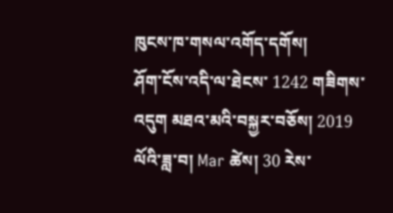ཁུངས་ཁ་གསལ་འགོད་དགོས།
ཤོག་ངོས་འདི་ལ་ཐེངས་ 1242 གཟིགས་འདུག མཐའ་མའི་བསྐྱར་བཅོས། 2019 ལོའི་ཟླ་བ། Mar ཚེས། 30 རེས་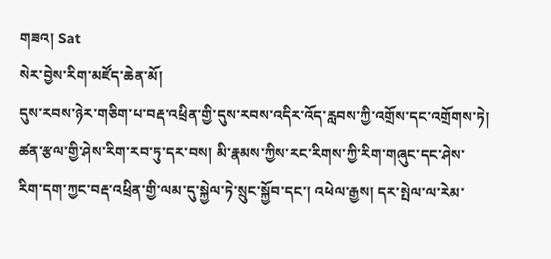གཟའ། Sat
སེར་བྱེས་རིག་མཛོད་ཆེན་མོ།
དུས་རབས་ཉེར་གཅིག་པ་བརྡ་འཕྲིན་གྱི་དུས་རབས་འདིར་འོད་རླབས་ཀྱི་འགྲོས་དང་འགྲོགས་ཏེ། ཚན་རྩལ་གྱི་ཤེས་རིག་རབ་ཏུ་དར་བས། མི་རྣམས་ཀྱིས་རང་རིགས་ཀྱི་རིག་གཞུང་དང་ཤེས་རིག་དག་ཀྱང་བརྡ་འཕྲིན་གྱི་ལམ་དུ་སྐྱེལ་ཏེ་སྲུང་སྐྱོབ་དང་། འཕེལ་རྒྱས། དར་སྤེལ་ལ་རེམ་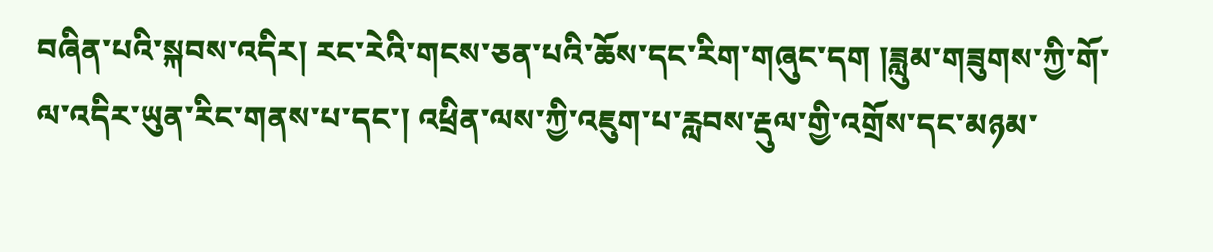བཞིན་པའི་སྐབས་འདིར། རང་རེའི་གངས་ཅན་པའི་ཆོས་དང་རིག་གཞུང་དག །ཟླུམ་གཟུགས་ཀྱི་གོ་ལ་འདིར་ཡུན་རིང་གནས་པ་དང་། འཕྲིན་ལས་ཀྱི་འཇུག་པ་རླབས་རྡུལ་གྱི་འགྲོས་དང་མཉམ་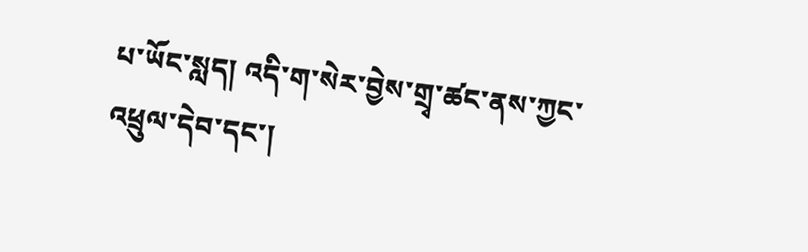པ་ཡོང་སླད། འདི་ག་སེར་བྱེས་གྲྭ་ཚང་ནས་ཀྱང་འཕྲུལ་དེབ་དང་།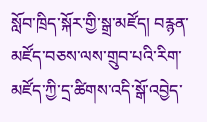སློབ་ཁྲིད་སྐོར་གྱི་སྒྲ་མཛོད། བརྙན་མཛོད་བཅས་ལས་གྲུབ་པའི་རིག་མཛོད་ཀྱི་དྲ་ཚིགས་འདི་སྒོ་འབྱེད་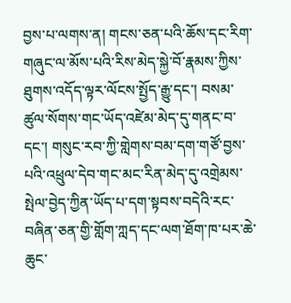བྱས་པ་ལགས་ན། གངས་ཅན་པའི་ཆོས་དང་རིག་གཞུང་ལ་མོས་པའི་རིས་མེད་སྐྱེ་བོ་རྣམས་ཀྱིས་ཐུགས་འདོད་ལྟར་ལོངས་སྤྱོད་རྒྱུ་དང་། བསམ་ཚུལ་སོགས་གང་ཡོད་འཛེམ་མེད་དུ་གནང་བ་དང་། གསུང་རབ་ཀྱི་གླེགས་བམ་དག་གཙོ་བྱས་པའི་འཕྲུལ་དེབ་གང་མང་རིན་མེད་དུ་འགྲེམས་སྤེལ་བྱེད་ཀྱིན་ཡོད་པ་དག་སྟབས་བདེའི་རང་བཞིན་ཅན་གྱི་གློག་ཀླད་དང་ལག་ཐོག་ཁ་པར་ཆེ་ཆུང་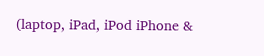(laptop, iPad, iPod iPhone &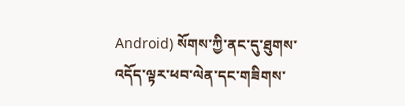Android) སོགས་ཀྱི་ནང་དུ་ཐུགས་འདོད་ལྟར་ཕབ་ལེན་དང་གཟིགས་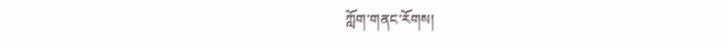ཀློག་གནང་རོགས།